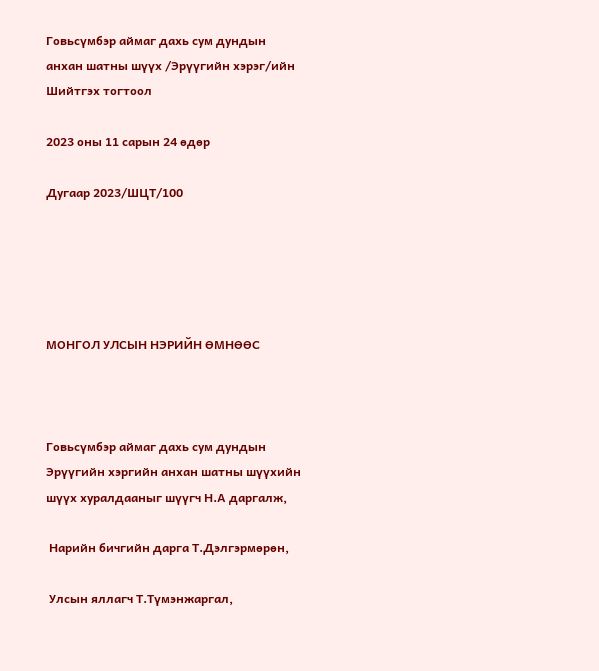Говьсүмбэр аймаг дахь сум дундын анхан шатны шүүх /Эрүүгийн хэрэг/ийн Шийтгэх тогтоол

2023 оны 11 сарын 24 өдөр

Дугаар 2023/ШЦТ/100





МОНГОЛ УЛСЫН НЭРИЙН ӨМНӨӨС



Говьсүмбэр аймаг дахь сум дундын Эрүүгийн хэргийн анхан шатны шүүхийн шүүх хуралдааныг шүүгч Н.А даргалж,

 Нарийн бичгийн дарга Т.Дэлгэрмөрөн,

 Улсын яллагч Т.Түмэнжаргал,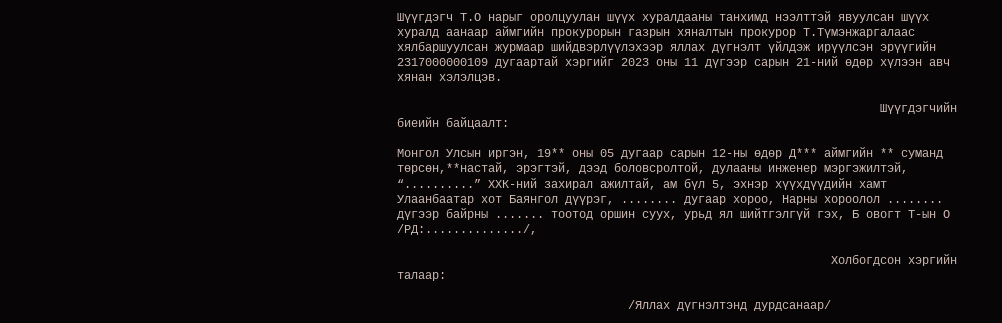Шүүгдэгч Т.О нарыг оролцуулан шүүх хуралдааны танхимд нээлттэй явуулсан шүүх хуралд аанаар аймгийн прокурорын газрын хяналтын прокурор Т.Түмэнжаргалаас хялбаршуулсан журмаар шийдвэрлүүлэхээр яллах дүгнэлт үйлдэж ирүүлсэн эрүүгийн 2317000000109 дугаартай хэргийг 2023 оны 11 дүгээр сарын 21-ний өдөр хүлээн авч хянан хэлэлцэв.

                                                                     Шүүгдэгчийн биеийн байцаалт:

Монгол Улсын иргэн, 19** оны 05 дугаар сарын 12-ны өдөр Д*** аймгийн ** суманд төрсөн,**настай, эрэгтэй, дээд боловсролтой, дулааны инженер мэргэжилтэй, “..........” ХХК-ний захирал ажилтай, ам бүл 5, эхнэр хүүхдүүдийн хамт Улаанбаатар хот Баянгол дүүрэг, ........ дугаар хороо, Нарны хороолол ........ дүгээр байрны ....... тоотод оршин суух, урьд ял шийтгэлгүй гэх, Б овогт Т-ын О /РД:............../,

                                                              Холбогдсон хэргийн талаар:

                                 /Яллах дүгнэлтэнд дурдсанаар/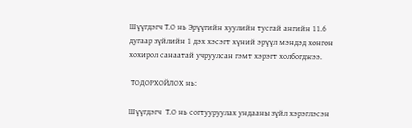Шүүгдэгч Т.О нь Эрүүгийн хуулийн тусгай ангийн 11.6 дугаар зүйлийн 1 дэх хэсэгт хүний эрүүл мэндэд хөнгөн хохирол санаатай учруулсан гэмт хэрэгт холбогджээ.

 ТОДОРХОЙЛОХ нь:

Шүүгдэгч  Т.О нь согтууруулах ундааны зүйл хэрэглэсэн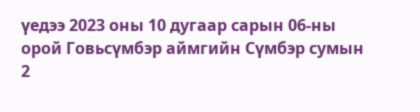үедээ 2023 оны 10 дугаар сарын 06-ны орой Говьсүмбэр аймгийн Сүмбэр сумын 2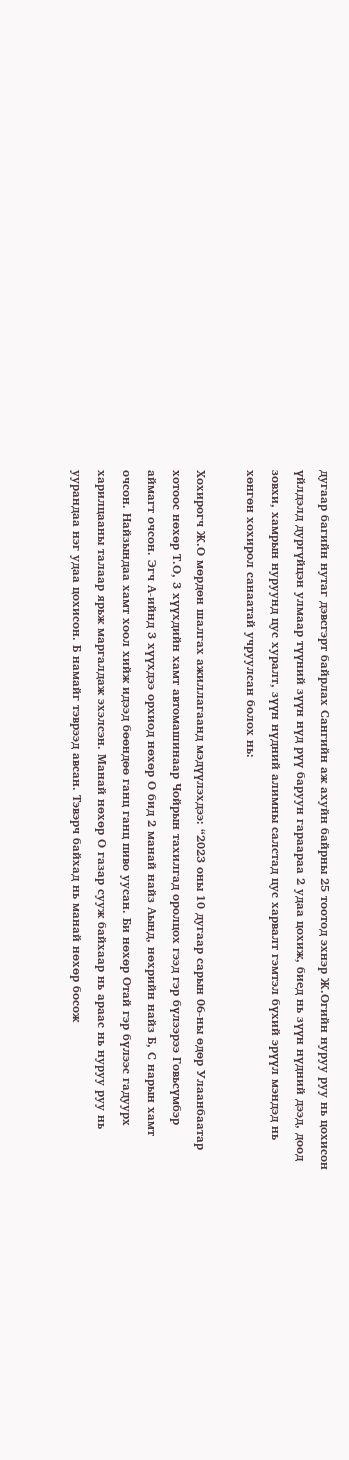дугаар багийн нутаг дэвсгэрт байрлах Сангийн аж ахуйн байрны 25 тоотод эхнэр Ж.Огийн нуруу руу нь цохисон үйлдэлд дургүйцэн улмаар түүний зүүн нүд рүү баруун гараараа 2 удаа цохиж, биед нь зүүн нүдний дээд, доод зовхи, хамрын нуруунд цус хуралт, зүүн нүдний алимны салстад цус харвалт гэмтэл бүхий эрүүл мэндэд нь хөнгөн хохирол санаатай учруулсан болох нь:

Хохирогч Ж.О мөрдөн шалгах ажиллагаанд мэдүүлэхдээ: “2023 оны 10 дугаар сарын 06-ны өдөр Улаанбаатар хотоос нөхөр Т.О, 3 хүүхдийн хамт автомашинаар Чойрын тахилгад оролцох гээд гэр бүлээрээ Говьсүмбэр аймагт очсон. Эгч А-ийнд 3 хүүхдээ орхиод нөхөр О бид 2 манай найз Аынд, нөхрийн найз Б, С нарын хамт очсон. Найзындаа хамт хоол хийж идээд бөөндөө ганц ганц пиво уусан. Би нөхөр Отай гэр бүлээс гадуурх харилцааны талаар ярьж маргалдаж эхэлсэн. Манай нөхөр О газар сууж байхаар нь араас нь нуруу руу нь уурандаа нэг удаа цохисон. Б намайг тэврээд авсан. Тэвэрч байхад нь манай нөхөр босож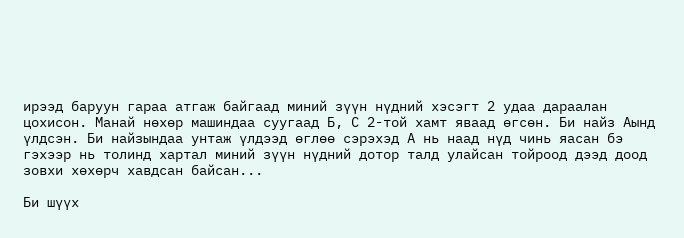ирээд баруун гараа атгаж байгаад миний зүүн нүдний хэсэгт 2 удаа дараалан цохисон. Манай нөхөр машиндаа суугаад Б, С 2-той хамт яваад өгсөн. Би найз Аынд үлдсэн. Би найзындаа унтаж үлдээд өглөө сэрэхэд А нь наад нүд чинь яасан бэ гэхээр нь толинд хартал миний зүүн нүдний дотор талд улайсан тойроод дээд доод зовхи хөхөрч хавдсан байсан...

Би шүүх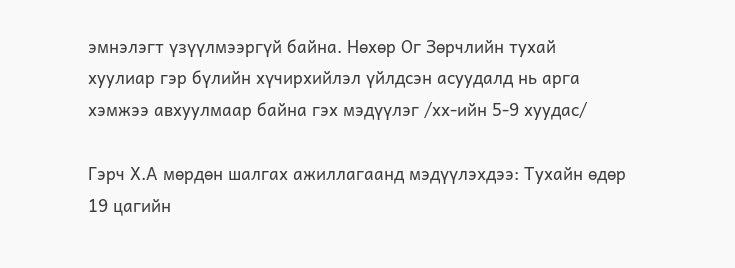эмнэлэгт үзүүлмээргүй байна. Нөхөр Ог Зөрчлийн тухай хуулиар гэр бүлийн хүчирхийлэл үйлдсэн асуудалд нь арга хэмжээ авхуулмаар байна гэх мэдүүлэг /хх-ийн 5-9 хуудас/

Гэрч Х.А мөрдөн шалгах ажиллагаанд мэдүүлэхдээ: Тухайн өдөр 19 цагийн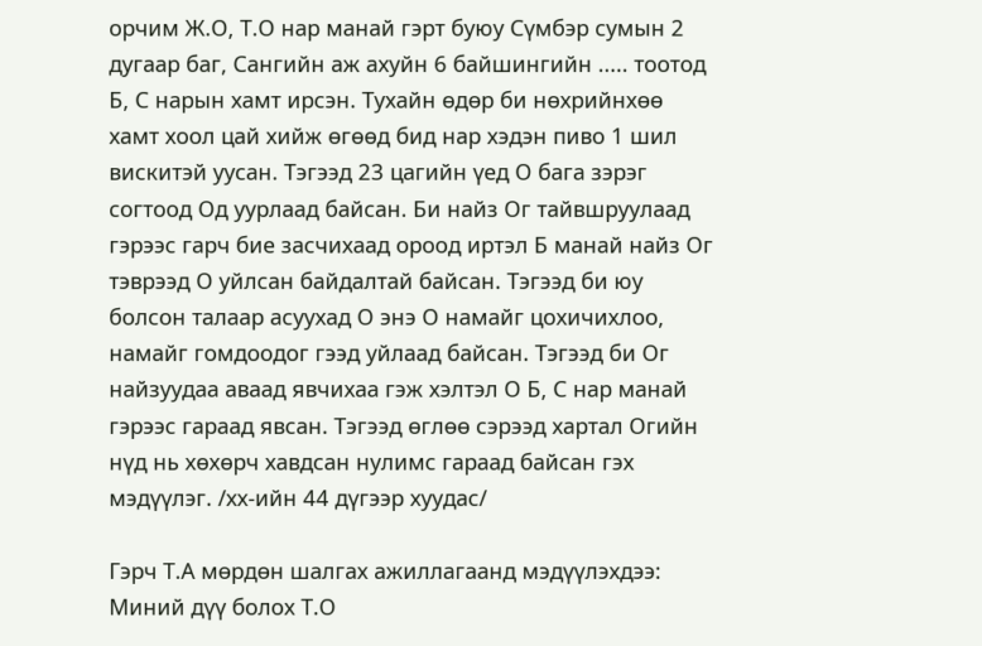орчим Ж.О, Т.О нар манай гэрт буюу Сүмбэр сумын 2 дугаар баг, Сангийн аж ахуйн 6 байшингийн ..... тоотод Б, С нарын хамт ирсэн. Тухайн өдөр би нөхрийнхөө хамт хоол цай хийж өгөөд бид нар хэдэн пиво 1 шил вискитэй уусан. Тэгээд 23 цагийн үед О бага зэрэг согтоод Од уурлаад байсан. Би найз Ог тайвшруулаад гэрээс гарч бие засчихаад ороод иртэл Б манай найз Ог тэврээд О уйлсан байдалтай байсан. Тэгээд би юу болсон талаар асуухад О энэ О намайг цохичихлоо, намайг гомдоодог гээд уйлаад байсан. Тэгээд би Ог найзуудаа аваад явчихаа гэж хэлтэл О Б, С нар манай гэрээс гараад явсан. Тэгээд өглөө сэрээд хартал Огийн нүд нь хөхөрч хавдсан нулимс гараад байсан гэх мэдүүлэг. /хх-ийн 44 дүгээр хуудас/

Гэрч Т.А мөрдөн шалгах ажиллагаанд мэдүүлэхдээ: Миний дүү болох Т.О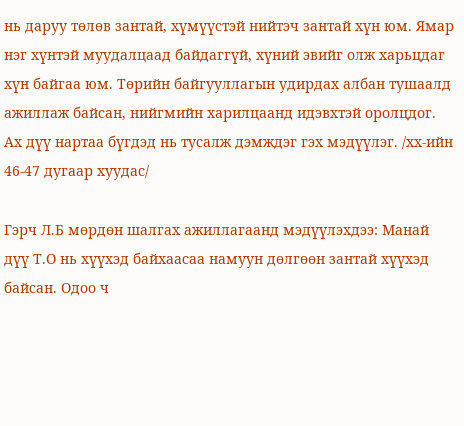нь даруу төлөв зантай, хүмүүстэй нийтэч зантай хүн юм. Ямар нэг хүнтэй муудалцаад байдаггүй, хүний эвийг олж харьцдаг хүн байгаа юм. Төрийн байгууллагын удирдах албан тушаалд ажиллаж байсан, нийгмийн харилцаанд идэвхтэй оролцдог. Ах дүү нартаа бүгдэд нь тусалж дэмждэг гэх мэдүүлэг. /хх-ийн 46-47 дугаар хуудас/

Гэрч Л.Б мөрдөн шалгах ажиллагаанд мэдүүлэхдээ: Манай дүү Т.О нь хүүхэд байхаасаа намуун дөлгөөн зантай хүүхэд байсан. Одоо ч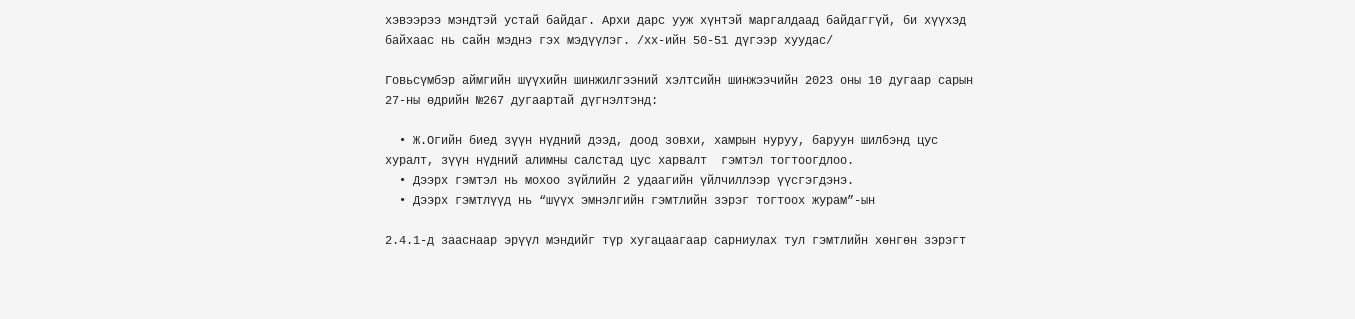хэвээрээ мэндтэй устай байдаг. Архи дарс ууж хүнтэй маргалдаад байдаггүй, би хүүхэд байхаас нь сайн мэднэ гэх мэдүүлэг. /хх-ийн 50-51 дүгээр хуудас/

Говьсүмбэр аймгийн шүүхийн шинжилгээний хэлтсийн шинжээчийн 2023 оны 10 дугаар сарын 27-ны өдрийн №267 дугаартай дүгнэлтэнд:

  • Ж.Огийн биед зүүн нүдний дээд, доод зовхи, хамрын нуруу, баруун шилбэнд цус хуралт, зүүн нүдний алимны салстад цус харвалт  гэмтэл тогтоогдлоо.
  • Дээрх гэмтэл нь мохоо зүйлийн 2 удаагийн үйлчиллээр үүсгэгдэнэ.
  • Дээрх гэмтлүүд нь “шүүх эмнэлгийн гэмтлийн зэрэг тогтоох журам”-ын

2.4.1-д зааснаар эрүүл мэндийг түр хугацаагаар сарниулах тул гэмтлийн хөнгөн зэрэгт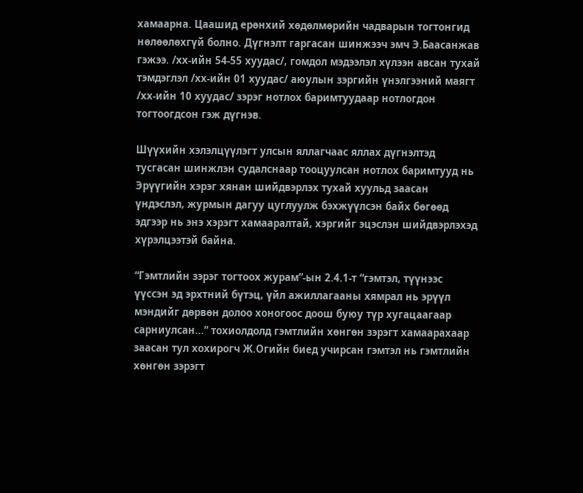хамаарна. Цаашид ерөнхий хөдөлмөрийн чадварын тогтонгид нөлөөлөхгүй болно. Дүгнэлт гаргасан шинжээч эмч Э.Баасанжав гэжээ. /хх-ийн 54-55 хуудас/, гомдол мэдээлэл хүлээн авсан тухай тэмдэглэл /хх-ийн 01 хуудас/ аюулын зэргийн үнэлгээний маягт /хх-ийн 10 хуудас/ зэрэг нотлох баримтуудаар нотлогдон тогтоогдсон гэж дүгнэв.

Шүүхийн хэлэлцүүлэгт улсын яллагчаас яллах дүгнэлтэд тусгасан шинжлэн судалснаар тооцуулсан нотлох баримтууд нь Эрүүгийн хэрэг хянан шийдвэрлэх тухай хуульд заасан үндэслэл, журмын дагуу цуглуулж бэхжүүлсэн байх бөгөөд эдгээр нь энэ хэрэгт хамааралтай, хэргийг эцэслэн шийдвэрлэхэд хүрэлцээтэй байна.

“Гэмтлийн зэрэг тогтоох журам”-ын 2.4.1-т “гэмтэл, түүнээс үүссэн эд эрхтний бүтэц, үйл ажиллагааны хямрал нь эрүүл мэндийг дөрвөн долоо хоногоос доош буюу түр хугацаагаар сарниулсан...” тохиолдолд гэмтлийн хөнгөн зэрэгт хамаарахаар заасан тул хохирогч Ж.Огийн биед учирсан гэмтэл нь гэмтлийн хөнгөн зэрэгт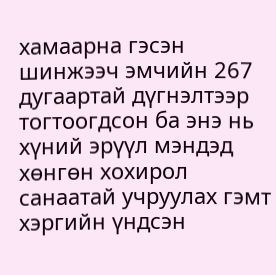хамаарна гэсэн шинжээч эмчийн 267 дугаартай дүгнэлтээр тогтоогдсон ба энэ нь  хүний эрүүл мэндэд хөнгөн хохирол санаатай учруулах гэмт хэргийн үндсэн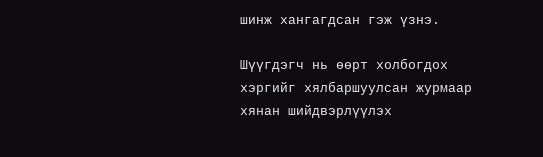шинж хангагдсан гэж үзнэ.

Шүүгдэгч нь өөрт холбогдох хэргийг хялбаршуулсан журмаар хянан шийдвэрлүүлэх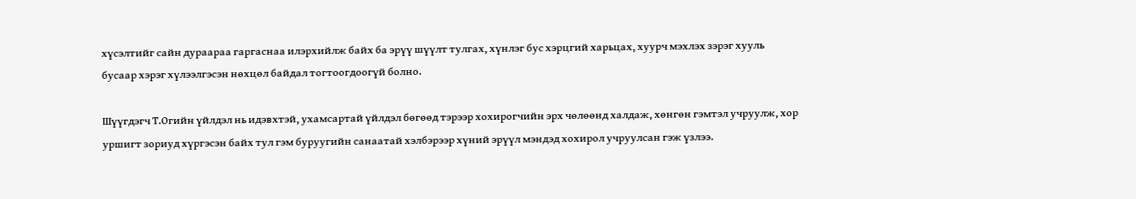хүсэлтийг сайн дураараа гаргаснаа илэрхийлж байх ба эрүү шүүлт тулгах, хүнлэг бус хэрцгий харьцах, хуурч мэхлэх зэрэг хууль бусаар хэрэг хүлээлгэсэн нөхцөл байдал тогтоогдоогүй болно.

Шүүгдэгч Т.Огийн үйлдэл нь идэвхтэй, ухамсартай үйлдэл бөгөөд тэрээр хохирогчийн эрх чөлөөнд халдаж, хөнгөн гэмтэл учруулж, хор уршигт зориуд хүргэсэн байх тул гэм буруугийн санаатай хэлбэрээр хүний эрүүл мэндэд хохирол учруулсан гэж үзлээ.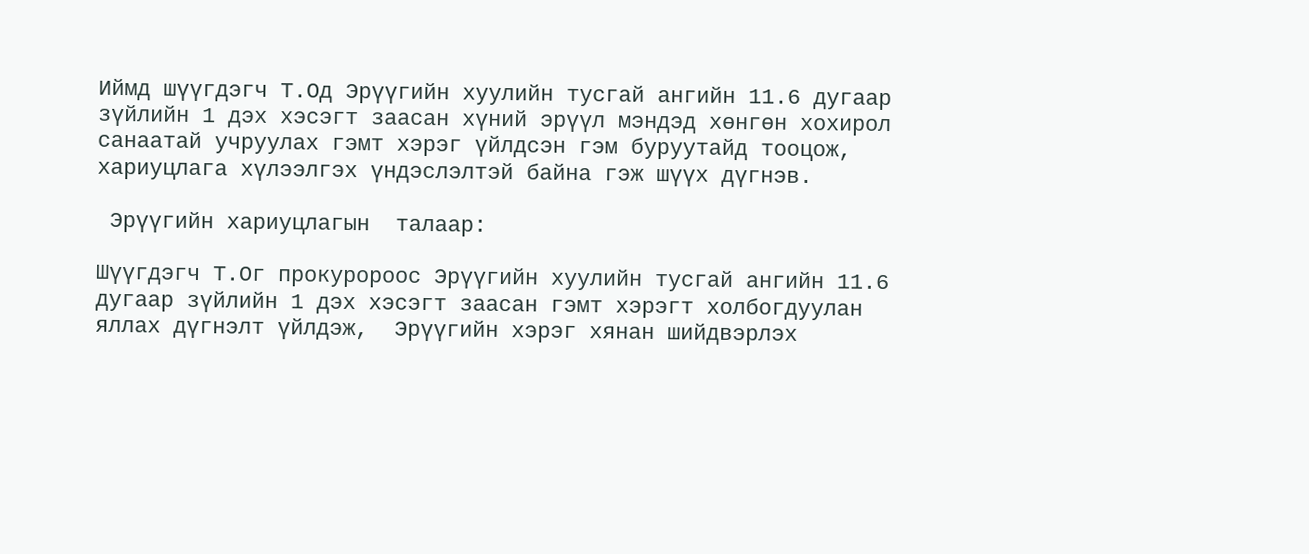Иймд шүүгдэгч Т.Од Эрүүгийн хуулийн тусгай ангийн 11.6 дугаар зүйлийн 1 дэх хэсэгт заасан хүний эрүүл мэндэд хөнгөн хохирол санаатай учруулах гэмт хэрэг үйлдсэн гэм буруутайд тооцож,  хариуцлага хүлээлгэх үндэслэлтэй байна гэж шүүх дүгнэв.

 Эрүүгийн хариуцлагын  талаар:

Шүүгдэгч Т.Ог прокуророос Эрүүгийн хуулийн тусгай ангийн 11.6 дугаар зүйлийн 1 дэх хэсэгт заасан гэмт хэрэгт холбогдуулан яллах дүгнэлт үйлдэж,  Эрүүгийн хэрэг хянан шийдвэрлэх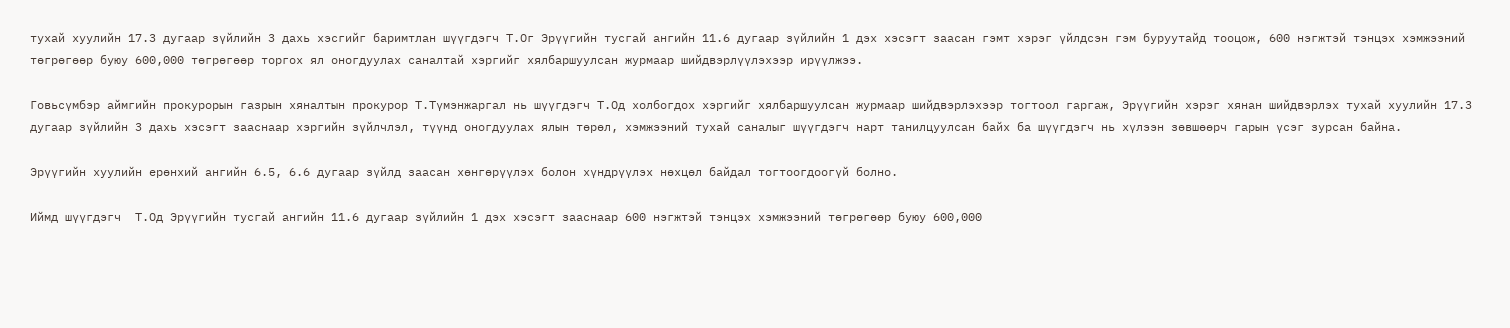тухай хуулийн 17.3 дугаар зүйлийн 3 дахь хэсгийг баримтлан шүүгдэгч Т.Ог Эрүүгийн тусгай ангийн 11.6 дугаар зүйлийн 1 дэх хэсэгт заасан гэмт хэрэг үйлдсэн гэм буруутайд тооцож, 600 нэгжтэй тэнцэх хэмжээний төгрөгөөр буюу 600,000 төгрөгөөр торгох ял оногдуулах саналтай хэргийг хялбаршуулсан журмаар шийдвэрлүүлэхээр ирүүлжээ.

Говьсүмбэр аймгийн прокурорын газрын хяналтын прокурор Т.Түмэнжаргал нь шүүгдэгч Т.Од холбогдох хэргийг хялбаршуулсан журмаар шийдвэрлэхээр тогтоол гаргаж, Эрүүгийн хэрэг хянан шийдвэрлэх тухай хуулийн 17.3 дугаар зүйлийн 3 дахь хэсэгт зааснаар хэргийн зүйлчлэл, түүнд оногдуулах ялын төрөл, хэмжээний тухай саналыг шүүгдэгч нарт танилцуулсан байх ба шүүгдэгч нь хүлээн зөвшөөрч гарын үсэг зурсан байна.

Эрүүгийн хуулийн ерөнхий ангийн 6.5, 6.6 дугаар зүйлд заасан хөнгөрүүлэх болон хүндрүүлэх нөхцөл байдал тогтоогдоогүй болно.

Иймд шүүгдэгч  Т.Од Эрүүгийн тусгай ангийн 11.6 дугаар зүйлийн 1 дэх хэсэгт зааснаар 600 нэгжтэй тэнцэх хэмжээний төгрөгөөр буюу 600,000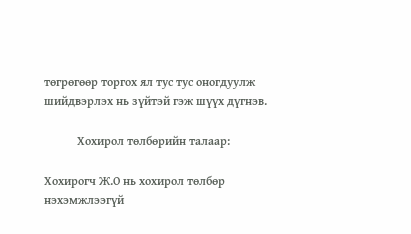төгрөгөөр торгох ял тус тус оногдуулж шийдвэрлэх нь зүйтэй гэж шүүх дүгнэв.

           Хохирол төлбөрийн талаар:

Хохирогч Ж.О нь хохирол төлбөр нэхэмжлээгүй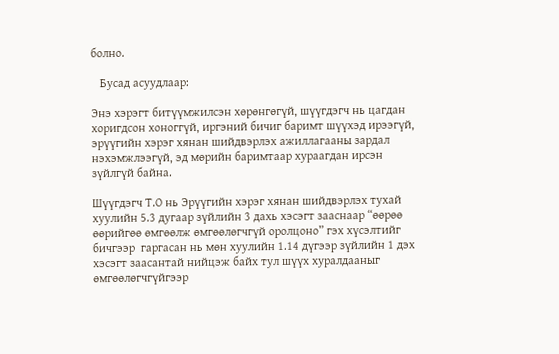болно.

   Бусад асуудлаар:

Энэ хэрэгт битүүмжилсэн хөрөнгөгүй, шүүгдэгч нь цагдан хоригдсон хоноггүй, иргэний бичиг баримт шүүхэд ирээгүй, эрүүгийн хэрэг хянан шийдвэрлэх ажиллагааны зардал нэхэмжлээгүй, эд мөрийн баримтаар хураагдан ирсэн зүйлгүй байна.

Шүүгдэгч Т.О нь Эрүүгийн хэрэг хянан шийдвэрлэх тухай хуулийн 5.3 дугаар зүйлийн 3 дахь хэсэгт зааснаар “өөрөө өөрийгөө өмгөөлж өмгөөлөгчгүй оролцоно” гэх хүсэлтийг бичгээр  гаргасан нь мөн хуулийн 1.14 дүгээр зүйлийн 1 дэх хэсэгт заасантай нийцэж байх тул шүүх хуралдааныг өмгөөлөгчгүйгээр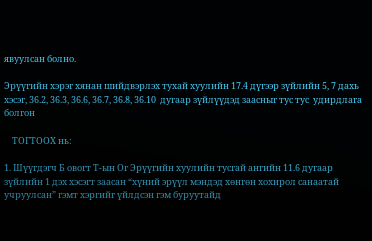явуулсан болно.

Эрүүгийн хэрэг хянан шийдвэрлэх тухай хуулийн 17.4 дүгээр зүйлийн 5, 7 дахь хэсэг, 36.2, 36.3, 36.6, 36.7, 36.8, 36.10  дугаар зүйлүүдэд заасныг тус тус  удирдлага болгон

    ТОГТООХ нь:

1. Шүүгдэгч Б овогт Т-ын Ог Эрүүгийн хуулийн тусгай ангийн 11.6 дугаар зүйлийн 1 дэх хэсэгт заасан “хүний эрүүл мэндэд хөнгөн хохирол санаатай учруулсан” гэмт хэргийг үйлдсэн гэм буруутайд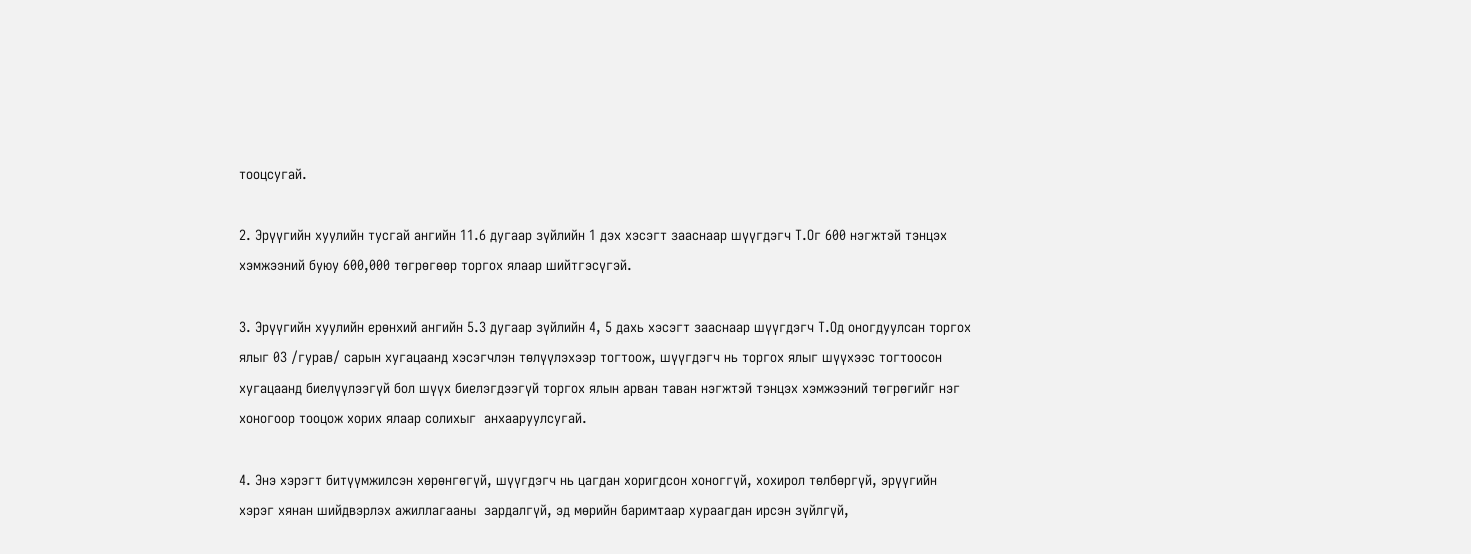тооцсугай.

2. Эрүүгийн хуулийн тусгай ангийн 11.6 дугаар зүйлийн 1 дэх хэсэгт зааснаар шүүгдэгч Т.Ог 600 нэгжтэй тэнцэх хэмжээний буюу 600,000 төгрөгөөр торгох ялаар шийтгэсүгэй.

3. Эрүүгийн хуулийн ерөнхий ангийн 5.3 дугаар зүйлийн 4, 5 дахь хэсэгт зааснаар шүүгдэгч Т.Од оногдуулсан торгох ялыг 03 /гурав/ сарын хугацаанд хэсэгчлэн төлүүлэхээр тогтоож, шүүгдэгч нь торгох ялыг шүүхээс тогтоосон хугацаанд биелүүлээгүй бол шүүх биелэгдээгүй торгох ялын арван таван нэгжтэй тэнцэх хэмжээний төгрөгийг нэг хоногоор тооцож хорих ялаар солихыг  анхааруулсугай.

4. Энэ хэрэгт битүүмжилсэн хөрөнгөгүй, шүүгдэгч нь цагдан хоригдсон хоноггүй, хохирол төлбөргүй, эрүүгийн хэрэг хянан шийдвэрлэх ажиллагааны  зардалгүй, эд мөрийн баримтаар хураагдан ирсэн зүйлгүй,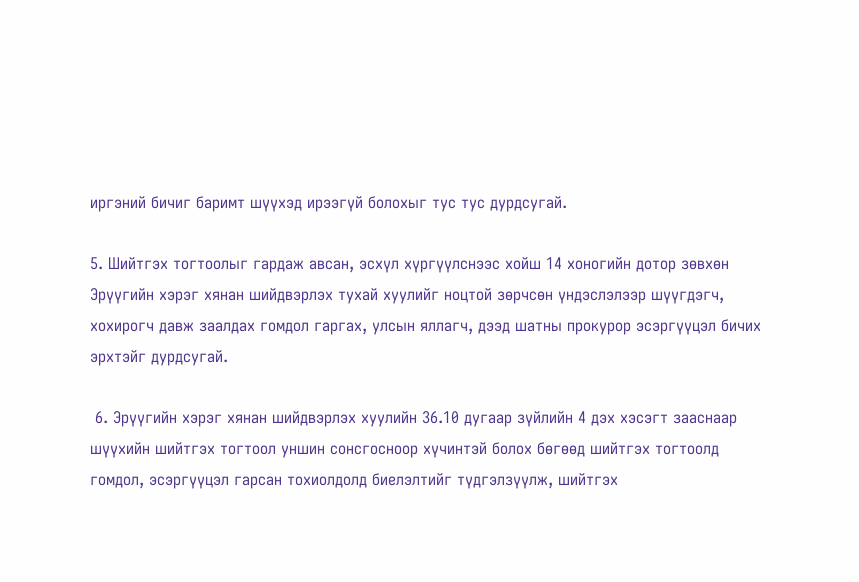иргэний бичиг баримт шүүхэд ирээгүй болохыг тус тус дурдсугай.

5. Шийтгэх тогтоолыг гардаж авсан, эсхүл хүргүүлснээс хойш 14 хоногийн дотор зөвхөн Эрүүгийн хэрэг хянан шийдвэрлэх тухай хуулийг ноцтой зөрчсөн үндэслэлээр шүүгдэгч, хохирогч давж заалдах гомдол гаргах, улсын яллагч, дээд шатны прокурор эсэргүүцэл бичих эрхтэйг дурдсугай.

 6. Эрүүгийн хэрэг хянан шийдвэрлэх хуулийн 36.10 дугаар зүйлийн 4 дэх хэсэгт зааснаар шүүхийн шийтгэх тогтоол уншин сонсгосноор хүчинтэй болох бөгөөд шийтгэх тогтоолд гомдол, эсэргүүцэл гарсан тохиолдолд биелэлтийг түдгэлзүүлж, шийтгэх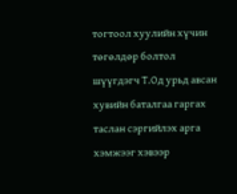тогтоол хуулийн хүчин төгөлдөр болтол шүүгдэгч Т.Од урьд авсан хувийн баталгаа гаргах таслан сэргийлэх арга хэмжээг хэвээр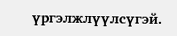үргэлжлүүлсүгэй.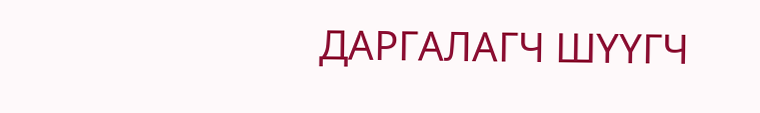ДАРГАЛАГЧ ШҮҮГЧ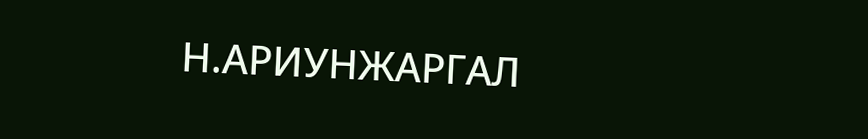Н.АРИУНЖАРГАЛ